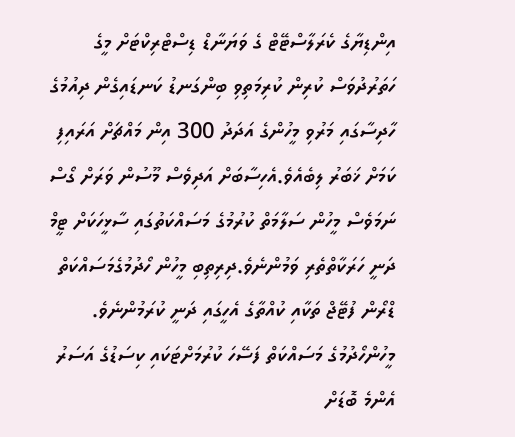އިންޑިޔާގެ ކެރަލާސްޓޭޓް ގެ ވަޔަނާޑް ޑިސްޓްރިކްޓަށް މީގެ ހަތަރުދުވަސް ކުރިން ކުރިމަތިވި ބިންގަނޑު ކަނޑައިގެން ދިއުމުގެ ހާދިސާގައި މަރުވި މީހުންގެ އަދަދު 300 އިން މައްޗަށް އަރައިފި ކަމަށް ޚަބަރު ލިބެއެވެ.އެހިސާބަށް އަދިވެސް މޫސުން ވަރަށް ގޯސް ނަމަވެސް މީހުން ސަލާމަތް ކުރުމުގެ މަސައްކަތުގައި ސާޅީހަކަށް ޓީމް ދަނީ ހަރަކާތްތެރި ވަމުންނެވެ.ދިރިތިބި މީހުން ހޯދުމުގެމަސައްކަތް ޑްރޯން ފުޓޭޖް ތަކާއި ކުއްތާގެ އެހީގައި ދަނީ ކުރަމުންނެވެ.
މީހުންހޯދުމުގެ މަސައްކަތް ފަސޭހަ ކުރުމަށްޓަކައި ކިސަޑުގެ އަސަރު އެންމެ ބޮޑަށް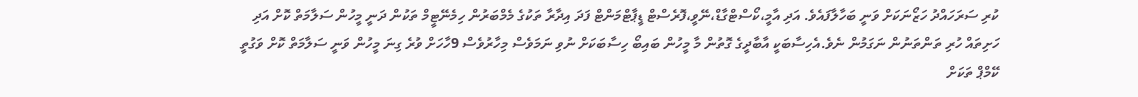ކުރި ސަރަހައްދު ހަޒޯނަކަށް ވަނީ ބަހާލާފައެވެ. އަދި އާމީ،ކޯސްޓްގާޑް،ނޭވީ،ފޮރެސްޓް ޑީޕާޓްމަންޓް ފަދަ އިދާރާ ތަކުގެ މެމްބަރުން ހިމެނޭޓީމް ތަކުން ދަނީ މީހުން ސަލާމަތް ކޮށް އަދި ހަށިތައް ހުރި ތަންތަނުން ނަގަމުން ނެވެ.އެހިސާބަކީ އާބާދީގެ ގޮތުން މާ މީހުން ބައިބޯ ހިސާބަކަށް ނުވި ނަމަވެސް މިހާރުވެސް 9ހާހަށް ވުރެ ގިނަ މީހުން ވަނީ ސަލާމަތް ކޮށް ވަގުތީ ކޭމްޕް ތަކަށް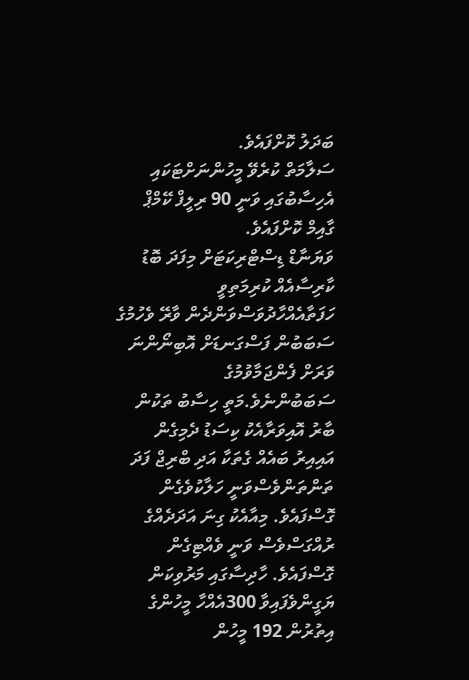ބަދަލު ކޮށްފައެވެ.
ސަލާމަތް ކުރެވޭ މީހުންނަށްޓަކައި އެހިސާބުގައި ވަނީ 90 ރިލީފް ކޭމްޕް ގާއިމް ކޮށްފައެވެ.
ވަޔަނާޑް ޑިސްޓްރިކަޓަށް މިފަދަ ބޮޑު ކާރިސާއެއް ކުރިމަތިވީ ހަފަތާއެއްހާދުވަސްވަންދެން ވާރޭ ވެހުމުގެ ސަބަބުން ފަސްގަނޑަށް އޮބިނޯންނަ ވަރަށް ފެންޖަމާވުމުގެ ސަބަބުންނެވެ.މަތީ ހިސާބު ތަކުން ބާރު އޮއިވަރާއެކު ކިސަޑު ދެމިގެން އައިއިރު ބައެއް ގެތަކާ އަދި ބްރިޖް ފަދަ ތަންތަންވެސްވަނީ ހަލާކުވެގެން ގޮސްފައެވެ. މިއާއެކު ގިނަ އަދަދެއްގެ ރުއްގަސްވެސް ވަނީ ވެއްޓިގެން ގޮސްފައެވެ. ހާދިސާގައި މަރުވިކަން ޔަގީންވެފައިވާ 300އެއްހާ މީހުންގެ އިތުރުން 192 މީހުން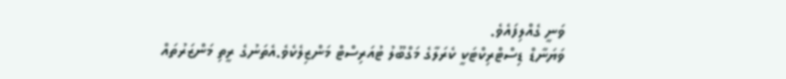ވަނީ ގެއްލިފައެވެ.
ވަޔަނާޑް ޑިސްޓްރިކްޓަކީ ކެރަލާގެ މަގްބޫލު ޓުއަރިސްޓް މަންޒިލެކެވެ.އެތަނުގެ ރީތި މަންޒަރުތައް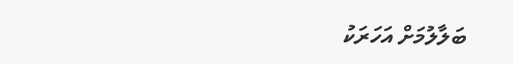ބަލާލުމަށް އަހަރަކު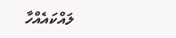ލައްކައެއްހާ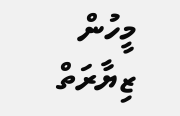މީހުން ޒިޔާރަތް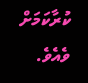ކުރާކަމަށް ވެއެވެ.